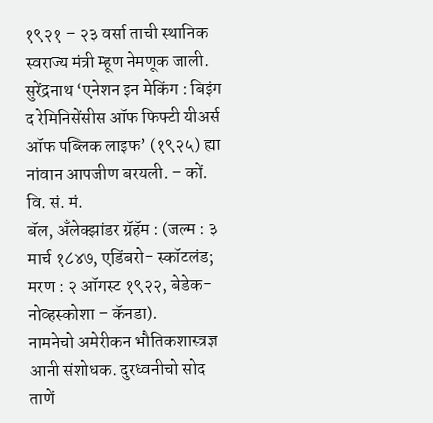१९२१ – २३ वर्सा ताची स्थानिक स्वराज्य मंत्री म्हूण नेमणूक जाली.
सुरेंद्रनाथ ‘एनेशन इन मेकिंग : बिइंग द रेमिनिसेंसीस ऑफ फिफ्टी यीअर्स ऑफ पब्लिक लाइफ’ (१९२५) ह्या नांवान आपजीण बरयली. – कों. वि. सं. मं.
बॅल, अँलेक्झांडर ग्रॅहॅम : (जल्म : ३ मार्च १८४७, एडिंबरो- स्कॉटलंड; मरण : २ ऑगस्ट १९२२, बेडेक- नोव्हस्कोशा – कॅनडा).
नामनेचो अमेरीकन भौतिकशास्त्रज्ञ आनी संशोधक. दुरध्वनीचो सोद ताणें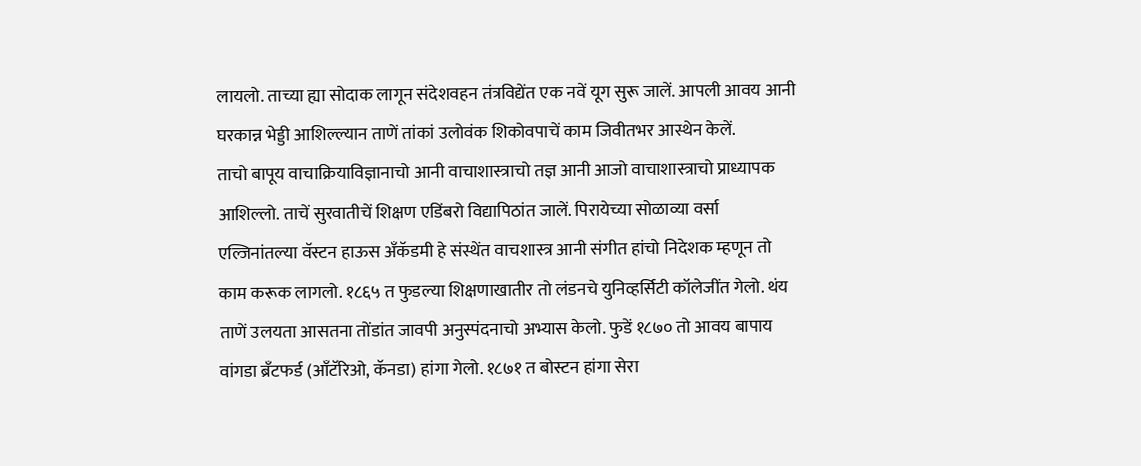लायलो. ताच्या ह्या सोदाक लागून संदेशवहन तंत्रविद्येंत एक नवें यूग सुरू जालें. आपली आवय आनी घरकान्न भेड्डी आशिल्ल्यान ताणें तांकां उलोवंक शिकोवपाचें काम जिवीतभर आस्थेन केलें.
ताचो बापूय वाचाक्रियाविज्ञानाचो आनी वाचाशास्त्राचो तज्ञ आनी आजो वाचाशास्त्राचो प्राध्यापक आशिल्लो. ताचें सुरवातीचें शिक्षण एडिंबरो विद्यापिठांत जालें. पिरायेच्या सोळाव्या वर्सा एल्जिनांतल्या वॅस्टन हाऊस अँकॅडमी हे संस्थेंत वाचशास्त्र आनी संगीत हांचो निदेशक म्हणून तो काम करूक लागलो. १८६५ त फुडल्या शिक्षणाखातीर तो लंडनचे युनिव्हर्सिटी कॉलेजींत गेलो. थंय ताणें उलयता आसतना तोंडांत जावपी अनुस्पंदनाचो अभ्यास केलो. फुडें १८७० तो आवय बापाय वांगडा ब्रँटफर्ड (आँटॅरिओ, कॅनडा) हांगा गेलो. १८७१ त बोस्टन हांगा सेरा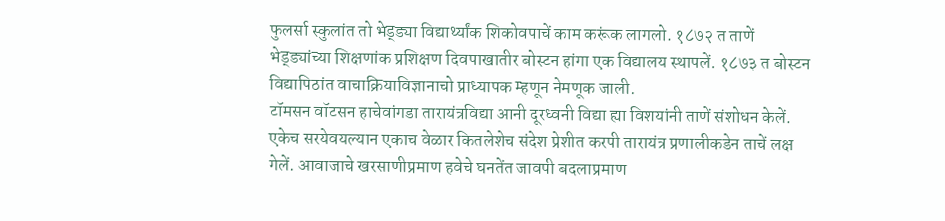फुलर्सा स्कुलांत तो भेड्ड्या विद्यार्थ्यांक शिकोवपाचें काम करूंक लागलो. १८७२ त ताणें भेड्ड्यांच्या शिक्षणांक प्रशिक्षण दिवपाखातीर बोस्टन हांगा एक विद्यालय स्थापलें. १८७३ त बोस्टन विद्यापिठांत वाचाक्रियाविज्ञानाचो प्राध्यापक म्हणून नेमणूक जाली.
टॉमसन वॉटसन हाचेवांगडा तारायंत्रविद्या आनी दूरध्वनी विद्या ह्या विशयांनी ताणें संशोधन केलें. एकेच सरयेवयल्यान एकाच वेळार कितलेशेच संदेश प्रेशीत करपी तारायंत्र प्रणालीकडेन ताचें लक्ष गेलें. आवाजाचे खरसाणीप्रमाण हवेचे घनतेंत जावपी बदलाप्रमाण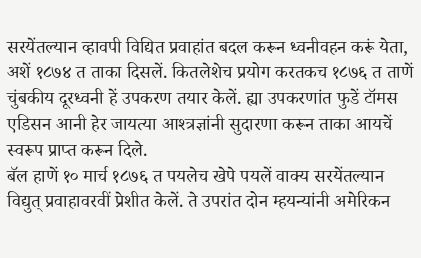सरयेंतल्यान व्हावपी विद्यित प्रवाहांत बदल करून ध्वनीवहन करूं येता, अशें १८७४ त ताका दिसलें. कितलेशेच प्रयोग करतकच १८७६ त ताणें चुंबकीय दूरध्वनी हें उपकरण तयार केलें. ह्या उपकरणांत फुडें टॉमस एडिसन आनी हेर जायत्या आश्त्रज्ञांनी सुदारणा करून ताका आयचें स्वरूप प्राप्त करून दिले.
बॅल हाणें १० मार्च १८७६ त पयलेच खेपे पयलें वाक्य सरयेंतल्यान विद्युत् प्रवाहावरवीं प्रेशीत केलें. ते उपरांत दोन म्हयन्यांनी अमेरिकन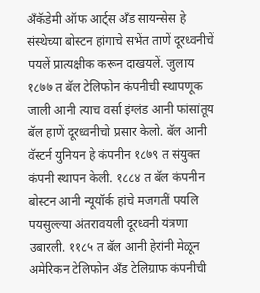अँकॅडेमी ऑफ आर्ट्स अँड सायन्सेस हे संस्थेच्या बोस्टन हांगाचे सभेंत ताणें दूरध्वनीचें पयलें प्रात्यक्षीक करून दाखयलें. जुलाय १८७७ त बॅल टेलिफोन कंपनीची स्थापणूक जाली आनी त्याच वर्सा इंग्लंड आनी फांसांतूय बॅल हाणें दूरध्वनीचो प्रसार केलो. बॅल आनी वॅस्टर्न युनियन हे कंपनीन १८७९ त संयुक्त कंपनी स्थापन केली. १८८४ त बॅल कंपनीन बोस्टन आनी न्यूयॉर्क हांचे मजगतीं पयलि पयसुल्ल्या अंतरावयली दूरध्वनी यंत्रणा उबारली. ११८५ त बॅल आनी हेरांनी मेळून अमेरिकन टेलिफोन अँड टेलिग्राफ कंपनीची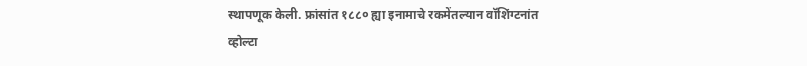स्थापणूक केली. फ्रांसांत १८८० ह्या इनामाचे रकमेंतल्यान वॉशिंग्टनांत व्होल्टा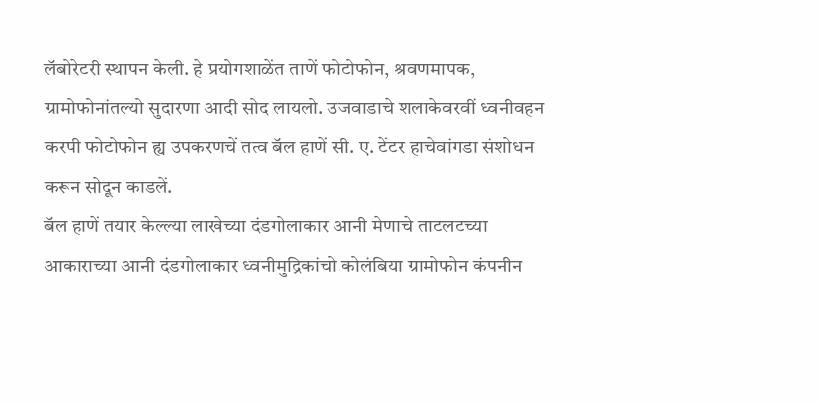लॅबोरेटरी स्थापन केली. हे प्रयोगशाळेंत ताणें फोटोफोन, श्रवणमापक, ग्रामोफोनांतल्यो सुदारणा आदी सोद लायलो. उजवाडाचे शलाकेवरवीं ध्वनीवहन करपी फोटोफोन ह्य उपकरणचें तत्व बॅल हाणें सी. ए. टेंटर हाचेवांगडा संशोधन करून सोदून काडलें.
बॅल हाणें तयार केल्ल्या लाखेच्या दंडगोलाकार आनी मेणाचे ताटलटच्या आकाराच्या आनी दंडगोलाकार ध्वनीमुद्रिकांचो कोलंबिया ग्रामोफोन कंपनीन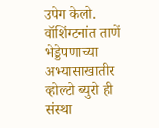उपेग केलो. वॉशिंग्टनांत ताणें भेड्डेपणाच्या अभ्यासाखातीर व्होल्टो ब्युरो ही संस्था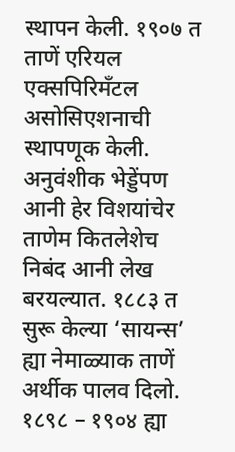स्थापन केली. १९०७ त ताणें एरियल एक्सपिरिमँटल असोसिएशनाची स्थापणूक केली.
अनुवंशीक भेड्डेंपण आनी हेर विशयांचेर ताणेम कितलेशेच निबंद आनी लेख बरयल्यात. १८८३ त सुरू केल्या ‘सायन्स’ ह्या नेमाळ्याक ताणें अर्थीक पालव दिलो. १८९८ – १९०४ ह्या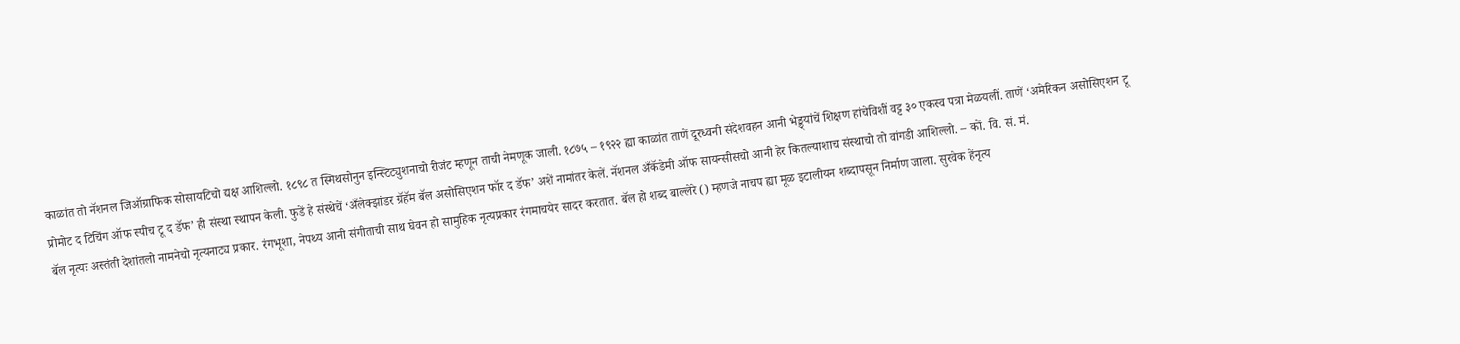काळांत तो नॅशनल जिऑग्राफिक सोसायटिचो द्यक्ष आशिल्लो. १८९८ त स्मिथसोनुन इन्स्टिट्युशनाचो रीजंट म्हणून ताची नेमणूक जाली. १८७५ – १९२२ ह्या काळांत ताणें दूरध्वनी संदेशवहन आनी भेड्ड्यांचें शिक्षण हांचेविशीं वट्ट ३० एकस्व पत्रा मेळयलीं. ताणें ‘अमेरिकन असोसिएशन टू प्रोमोट द टिचिंग ऑफ स्पीच टू द डॅफ’ ही संस्था स्थापन केली. फुडें हे संस्थेचें ‘अँलेक्झांडर ग्रॅहॅम बॅल असोसिएशन फॉर द डॅफ’ अशें नामांतर केलें. नॅशनल अँकॅडेमी ऑफ सायन्सीसचो आनी हेर कितल्याशाच संस्थाचो तो वांगडी आशिल्लो. – कों. वि. सं. मं.
बॅल नृत्यः अस्तंती देशांतलो नामनेचो नृत्यनाट्य प्रकार. रंगभूशा, नेपथ्य आनी संगीताची साथ घेवन हो सामुहिक नृत्यप्रकार रंगमाचयेर सादर करतात. बॅल हो शब्द बाल्लेरे () म्हणजे नाचप ह्या मूळ इटालीयन शब्दापसून निर्माण जाला. सुरवेक हेंनृत्य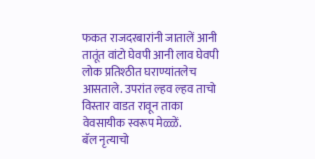फकत राजदरबारांनी जातालें आनी तातूंत वांटो घेवपी आनी लाव घेवपी लोक प्रतिश्ठीत घराण्यांतलेच आसताले. उपरांत ल्हव ल्हव ताचो विस्तार वाडत रावून ताका वेवसायीक स्वरूप मेळ्ळें.
बॅल नृत्याचो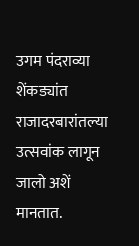उगम पंदराव्या शेंकड्यांत राजादरबारांतल्या उत्सवांक लागून जालो अशें मानतात.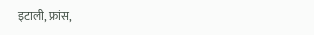इटाली, फ्रांस,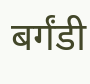बर्गंडी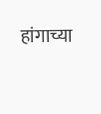हांगाच्या